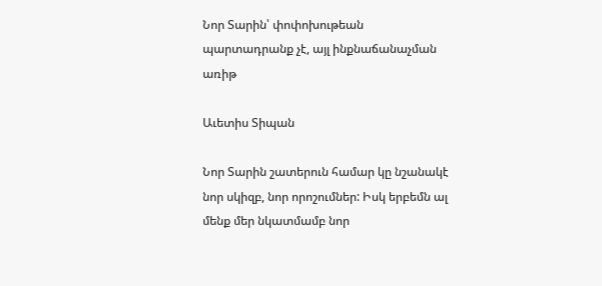Նոր Տարին՝ փոփոխութեան պարտադրանք չէ, այլ ինքնաճանաչման առիթ

Աւետիս Տիպան

Նոր Տարին շատերուն համար կը նշանակէ նոր սկիզբ, նոր որոշումներ: Իսկ երբեմն ալ մենք մեր նկատմամբ նոր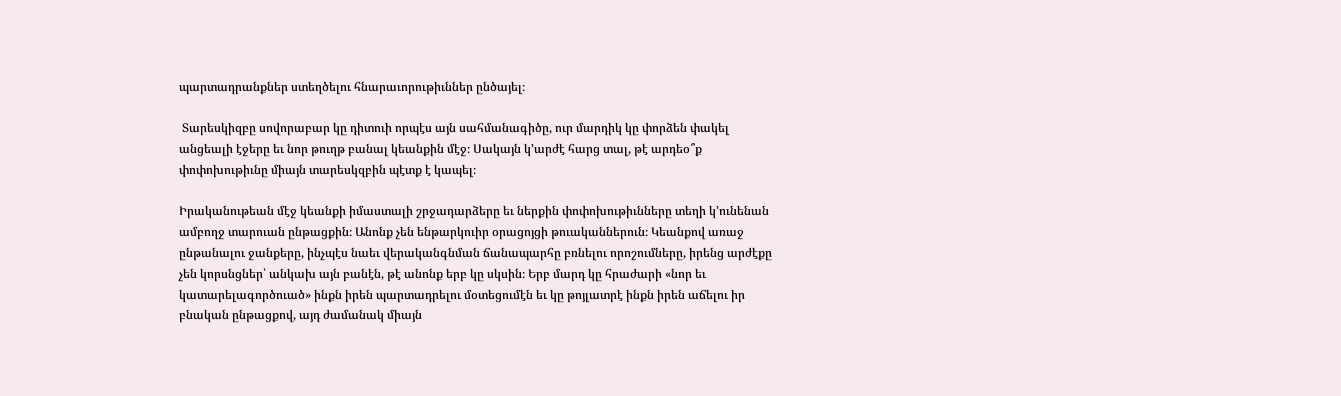պարտադրանքներ ստեղծելու հնարաւորութիւններ ընծայել։

 Տարեսկիզբը սովորաբար կը դիտուի որպէս այն սահմանագիծը, ուր մարդիկ կը փորձեն փակել անցեալի էջերը եւ նոր թուղթ բանալ կեանքին մէջ։ Սակայն կ’արժէ հարց տալ, թէ արդեօ՞ք փոփոխութիւնը միայն տարեսկզբին պէտք է կապել։

Իրականութեան մէջ կեանքի իմաստալի շրջադարձերը եւ ներքին փոփոխութիւնները տեղի կ’ունենան ամբողջ տարուան ընթացքին։ Անոնք չեն ենթարկուիր օրացոյցի թուականներուն։ Կեանքով առաջ ընթանալու ջանքերը, ինչպէս նաեւ վերականգնման ճանապարհը բռնելու որոշումները, իրենց արժէքը չեն կորսնցներ՝ անկախ այն բանէն, թէ անոնք երբ կը սկսին։ Երբ մարդ կը հրաժարի «նոր եւ կատարելագործուած» ինքն իրեն պարտադրելու մօտեցումէն եւ կը թոյլատրէ ինքն իրեն աճելու իր բնական ընթացքով, այդ ժամանակ միայն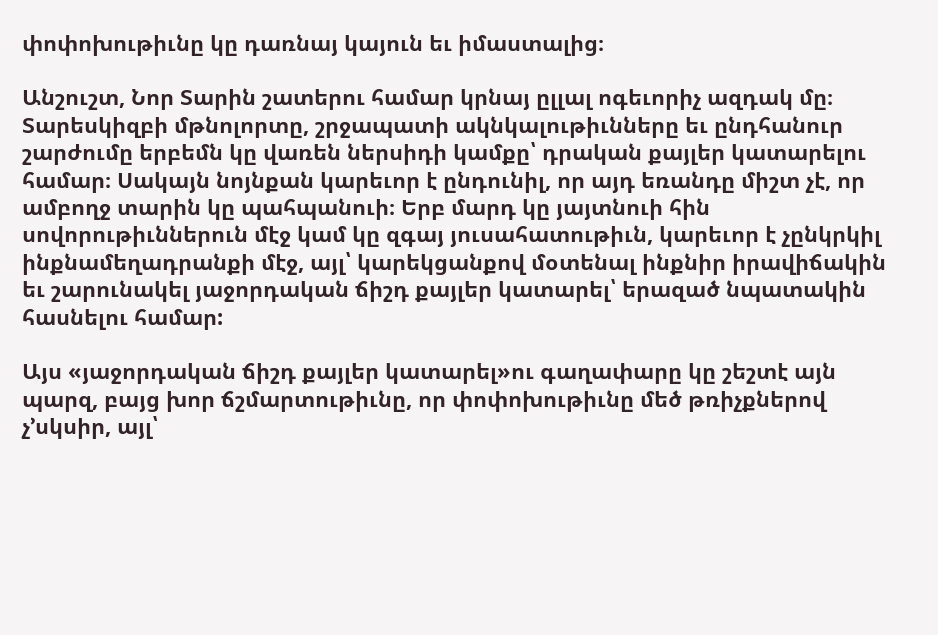փոփոխութիւնը կը դառնայ կայուն եւ իմաստալից։

Անշուշտ, Նոր Տարին շատերու համար կրնայ ըլլալ ոգեւորիչ ազդակ մը։ Տարեսկիզբի մթնոլորտը, շրջապատի ակնկալութիւնները եւ ընդհանուր շարժումը երբեմն կը վառեն ներսիդի կամքը՝ դրական քայլեր կատարելու համար։ Սակայն նոյնքան կարեւոր է ընդունիլ, որ այդ եռանդը միշտ չէ, որ ամբողջ տարին կը պահպանուի։ Երբ մարդ կը յայտնուի հին սովորութիւններուն մէջ կամ կը զգայ յուսահատութիւն, կարեւոր է չընկրկիլ ինքնամեղադրանքի մէջ, այլ՝ կարեկցանքով մօտենալ ինքնիր իրավիճակին եւ շարունակել յաջորդական ճիշդ քայլեր կատարել՝ երազած նպատակին հասնելու համար:

Այս «յաջորդական ճիշդ քայլեր կատարել»ու գաղափարը կը շեշտէ այն պարզ, բայց խոր ճշմարտութիւնը, որ փոփոխութիւնը մեծ թռիչքներով չ’սկսիր, այլ՝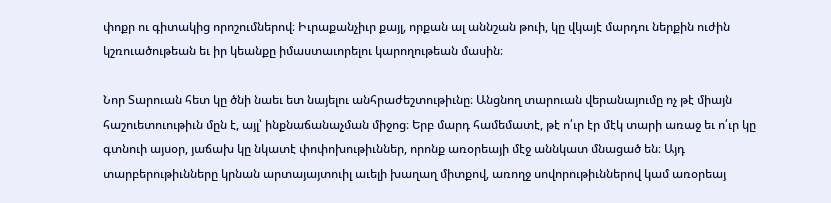փոքր ու գիտակից որոշումներով։ Իւրաքանչիւր քայլ, որքան ալ աննշան թուի, կը վկայէ մարդու ներքին ուժին կշռուածութեան եւ իր կեանքը իմաստաւորելու կարողութեան մասին։

Նոր Տարուան հետ կը ծնի նաեւ ետ նայելու անհրաժեշտութիւնը։ Անցնող տարուան վերանայումը ոչ թէ միայն հաշուետուութիւն մըն է, այլ՝ ինքնաճանաչման միջոց։ Երբ մարդ համեմատէ, թէ ո՛ւր էր մէկ տարի առաջ եւ ո՛ւր կը գտնուի այսօր, յաճախ կը նկատէ փոփոխութիւններ, որոնք առօրեայի մէջ աննկատ մնացած են։ Այդ տարբերութիւնները կրնան արտայայտուիլ աւելի խաղաղ միտքով, առողջ սովորութիւններով կամ առօրեայ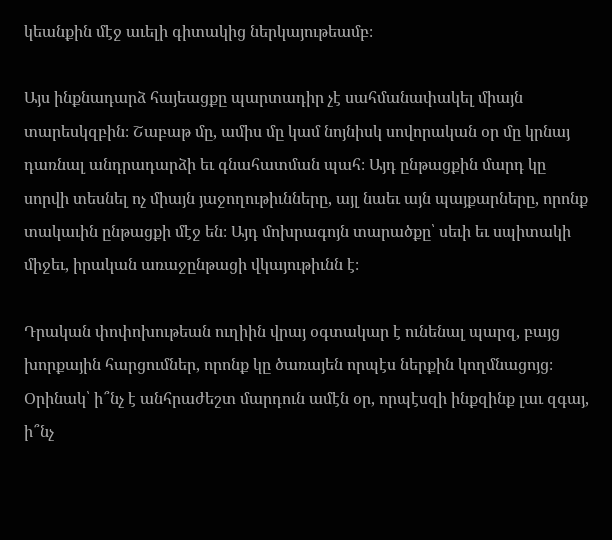կեանքին մէջ աւելի գիտակից ներկայութեամբ։

Այս ինքնադարձ հայեացքը պարտադիր չէ սահմանափակել միայն տարեսկզբին։ Շաբաթ մը, ամիս մը կամ նոյնիսկ սովորական օր մը կրնայ դառնալ անդրադարձի եւ գնահատման պահ։ Այդ ընթացքին մարդ կը սորվի տեսնել ոչ միայն յաջողութիւնները, այլ նաեւ այն պայքարները, որոնք տակաւին ընթացքի մէջ են։ Այդ մոխրագոյն տարածքը՝ սեւի եւ սպիտակի միջեւ, իրական առաջընթացի վկայութիւնն է։

Դրական փոփոխութեան ուղիին վրայ օգտակար է ունենալ պարզ, բայց խորքային հարցումներ, որոնք կը ծառայեն որպէս ներքին կողմնացոյց։ Օրինակ՝ ի՞նչ է անհրաժեշտ մարդուն ամէն օր, որպէսզի ինքզինք լաւ զգայ, ի՞նչ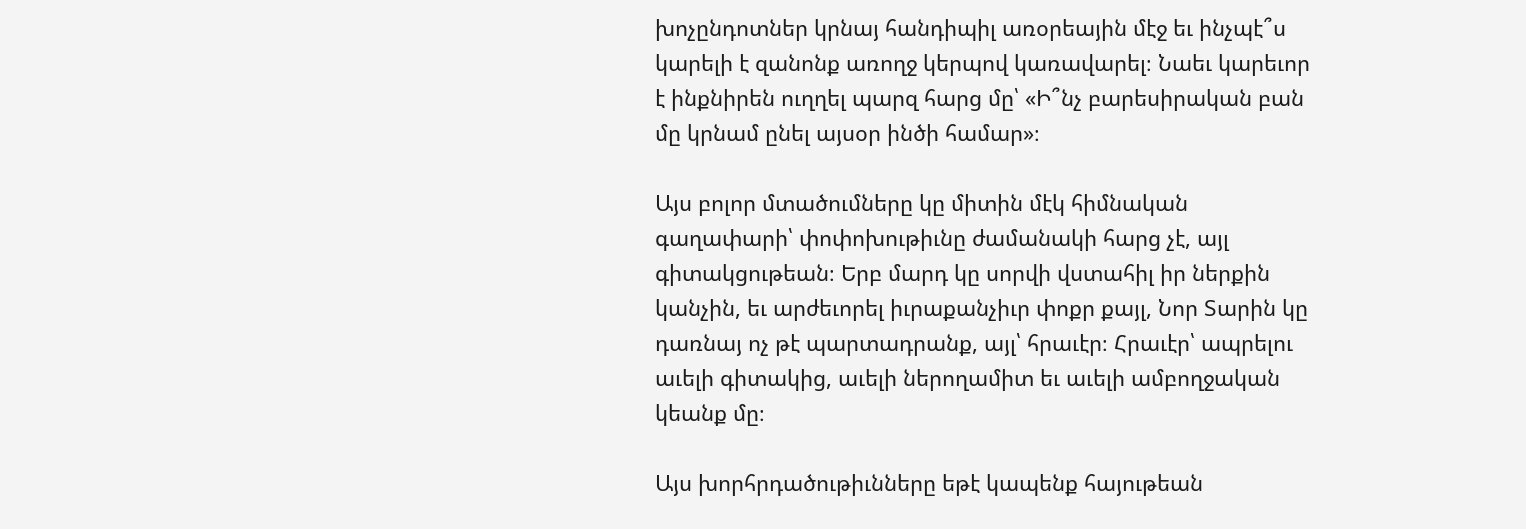խոչընդոտներ կրնայ հանդիպիլ առօրեային մէջ եւ ինչպէ՞ս կարելի է զանոնք առողջ կերպով կառավարել։ Նաեւ կարեւոր է ինքնիրեն ուղղել պարզ հարց մը՝ «Ի՞նչ բարեսիրական բան մը կրնամ ընել այսօր ինծի համար»։

Այս բոլոր մտածումները կը միտին մէկ հիմնական գաղափարի՝ փոփոխութիւնը ժամանակի հարց չէ, այլ գիտակցութեան։ Երբ մարդ կը սորվի վստահիլ իր ներքին կանչին, եւ արժեւորել իւրաքանչիւր փոքր քայլ, Նոր Տարին կը դառնայ ոչ թէ պարտադրանք, այլ՝ հրաւէր։ Հրաւէր՝ ապրելու աւելի գիտակից, աւելի ներողամիտ եւ աւելի ամբողջական կեանք մը։

Այս խորհրդածութիւնները եթէ կապենք հայութեան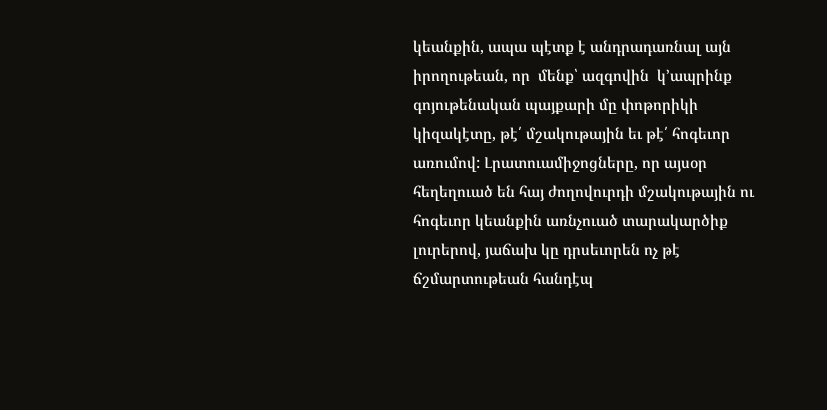կեանքին, ապա պէտք է անդրադառնալ այն իրողութեան, որ  մենք՝ ազգովին  կ’ապրինք գոյութենական պայքարի մը փոթորիկի կիզակէտը, թէ՛ մշակութային եւ թէ՛ հոգեւոր առումով: Լրատուամիջոցները, որ այսօր հեղեղուած են հայ ժողովուրդի մշակութային ու հոգեւոր կեանքին առնչուած տարակարծիք լուրերով, յաճախ կը դրսեւորեն ոչ թէ ճշմարտութեան հանդէպ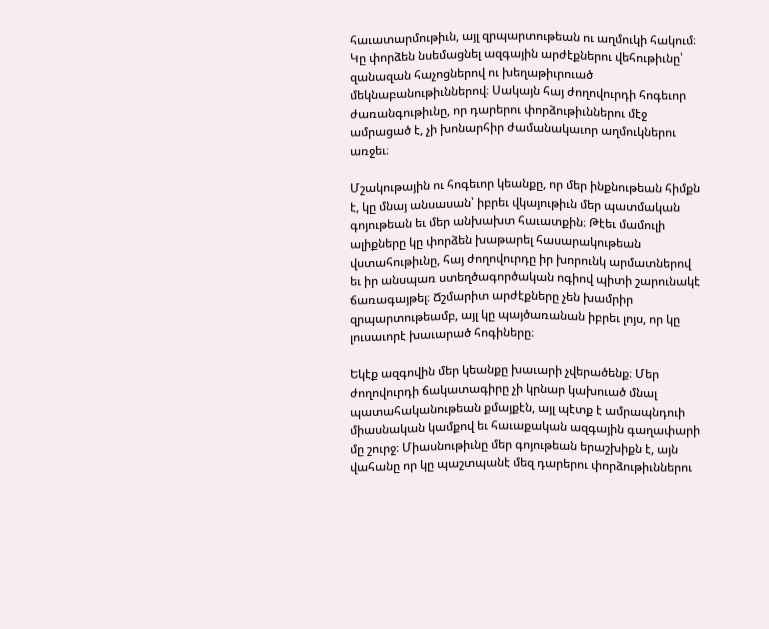հաւատարմութիւն, այլ զրպարտութեան ու աղմուկի հակում։ Կը փորձեն նսեմացնել ազգային արժէքներու վեհութիւնը՝ զանազան հաչոցներով ու խեղաթիւրուած մեկնաբանութիւններով։ Սակայն հայ ժողովուրդի հոգեւոր ժառանգութիւնը, որ դարերու փորձութիւններու մէջ ամրացած է, չի խոնարհիր ժամանակաւոր աղմուկներու առջեւ։

Մշակութային ու հոգեւոր կեանքը, որ մեր ինքնութեան հիմքն է, կը մնայ անսասան՝ իբրեւ վկայութիւն մեր պատմական գոյութեան եւ մեր անխախտ հաւատքին։ Թէեւ մամուլի ալիքները կը փորձեն խաթարել հասարակութեան վստահութիւնը, հայ ժողովուրդը իր խորունկ արմատներով եւ իր անսպառ ստեղծագործական ոգիով պիտի շարունակէ ճառագայթել։ Ճշմարիտ արժէքները չեն խամրիր զրպարտութեամբ, այլ կը պայծառանան իբրեւ լոյս, որ կը լուսաւորէ խաւարած հոգիները։

Եկէք ազգովին մեր կեանքը խաւարի չվերածենք։ Մեր ժողովուրդի ճակատագիրը չի կրնար կախուած մնալ պատահականութեան քմայքէն, այլ պէտք է ամրապնդուի միասնական կամքով եւ հաւաքական ազգային գաղափարի մը շուրջ։ Միասնութիւնը մեր գոյութեան երաշխիքն է, այն վահանը որ կը պաշտպանէ մեզ դարերու փորձութիւններու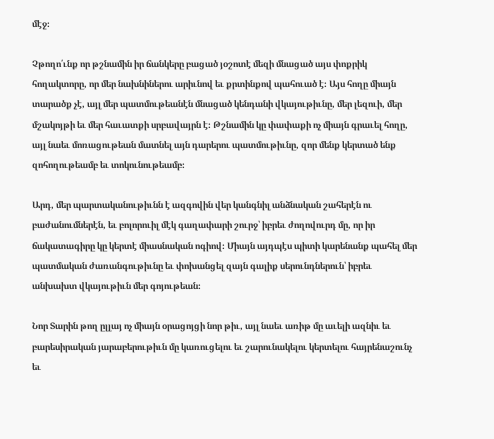մէջ։

Չթողո՛ւնք որ թշնամին իր ճանկերը բացած յօշոտէ մեզի մնացած այս փոքրիկ հողակտորը, որ մեր նախնիներու արիւնով եւ քրտինքով պահուած է։ Այս հողը միայն տարածք չէ, այլ մեր պատմութեանէն մնացած կենդանի վկայութիւնը, մեր լեզուի, մեր մշակոյթի եւ մեր հաւատքի սրբավայրն է։ Թշնամին կը փափաքի ոչ միայն գրաւել հողը, այլ նաեւ մոռացութեան մատնել այն դարերու պատմութիւնը, զոր մենք կերտած ենք զոհողութեամբ եւ տոկունութեամբ։

Արդ, մեր պարտականութիւնն է ազգովին վեր կանգնիլ անձնական շահերէն ու բաժանումներէն, եւ բոլորուիլ մէկ գաղափարի շուրջ՝ իբրեւ ժողովուրդ մը, որ իր ճակատագիրը կը կերտէ միասնական ոգիով։ Միայն այդպէս պիտի կարենանք պահել մեր պատմական ժառանգութիւնը եւ փոխանցել զայն գալիք սերունդներուն՝ իբրեւ անխախտ վկայութիւն մեր գոյութեան։

Նոր Տարին թող ըլլայ ոչ միայն օրացոյցի նոր թիւ, այլ նաեւ առիթ մը աւելի ազնիւ եւ բարեսիրական յարաբերութիւն մը կառուցելու եւ շարունակելու կերտելու հայրենաշունչ եւ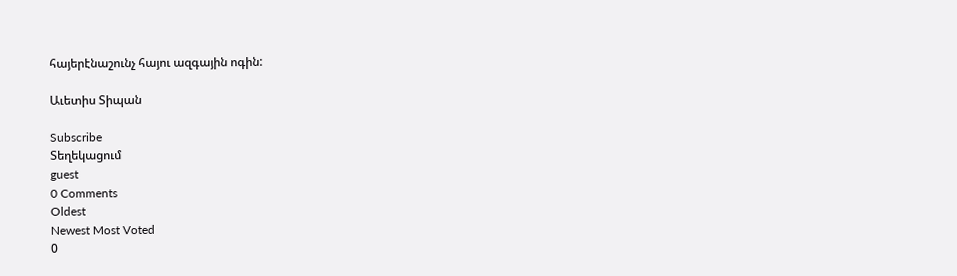հայերէնաշունչ հայու ազգային ոգին:

Աւետիս Տիպան

Subscribe
Տեղեկացում
guest
0 Comments
Oldest
Newest Most Voted
0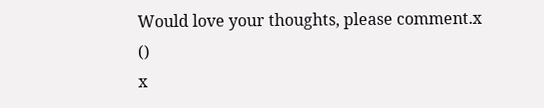Would love your thoughts, please comment.x
()
x